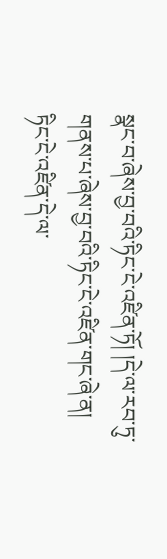སྣང་བ་ཞེས་བྱ་བའི་ཏིང་ངེ་འཛིན་ཏོ། །དེ་ལ་རབ་ཏུ་གནས་པ་ཞེས་བྱ་བའི་ཏིང་ངེ་འཛིན་གང་ཞེ་ན། ཏིང་ངེ་འཛིན་དེ་ལ་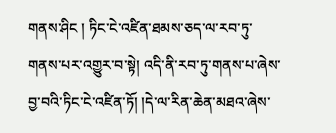གནས་ཤིང ། ཏིང་ངེ་འཛིན་ཐམས་ཅད་ལ་རབ་ཏུ་གནས་པར་འགྱུར་བ་སྟེ། འདི་ནི་རབ་ཏུ་གནས་པ་ཞེས་བྱ་བའི་ཏིང་ངེ་འཛིན་ཏོ། །དེ་ལ་རིན་ཆེན་མཐའ་ཞེས་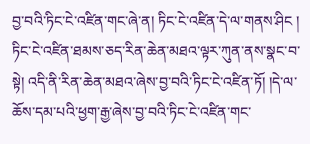བྱ་བའི་ཏིང་ངེ་འཛིན་གང་ཞེ་ན། ཏིང་ངེ་འཛིན་དེ་ལ་གནས་ཤིང ། ཏིང་ངེ་འཛིན་ཐམས་ཅད་རིན་ཆེན་མཐའ་ལྟར་ཀུན་ནས་སྣང་བ་སྟེ། འདི་ནི་རིན་ཆེན་མཐའ་ཞེས་བྱ་བའི་ཏིང་ངེ་འཛིན་ཏོ། །དེ་ལ་ཆོས་དམ་པའི་ཕྱག་རྒྱ་ཞེས་བྱ་བའི་ཏིང་ངེ་འཛིན་གང་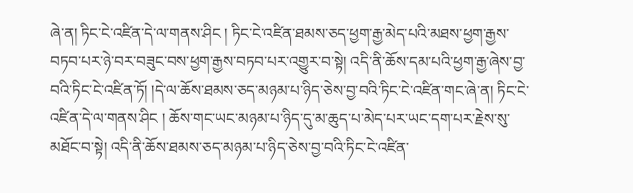ཞེ་ན། ཏིང་ངེ་འཛིན་དེ་ལ་གནས་ཤིང ། ཏིང་ངེ་འཛིན་ཐམས་ཅད་ཕྱག་རྒྱ་མེད་པའི་མཐས་ཕྱག་རྒྱས་བཏབ་པར་ཉེ་བར་བཟུང་བས་ཕྱག་རྒྱས་བཏབ་པར་འགྱུར་བ་སྟེ། འདི་ནི་ཆོས་དམ་པའི་ཕྱག་རྒྱ་ཞེས་བྱ་བའི་ཏིང་ངེ་འཛིན་ཏོ། །དེ་ལ་ཆོས་ཐམས་ཅད་མཉམ་པ་ཉིད་ཅེས་བྱ་བའི་ཏིང་ངེ་འཛིན་གང་ཞེ་ན། ཏིང་ངེ་འཛིན་དེ་ལ་གནས་ཤིང ། ཆོས་གང་ཡང་མཉམ་པ་ཉིད་དུ་མ་ཆུད་པ་མེད་པར་ཡང་དག་པར་རྗེས་སུ་མཐོང་བ་སྟེ། འདི་ནི་ཆོས་ཐམས་ཅད་མཉམ་པ་ཉིད་ཅེས་བྱ་བའི་ཏིང་ངེ་འཛིན་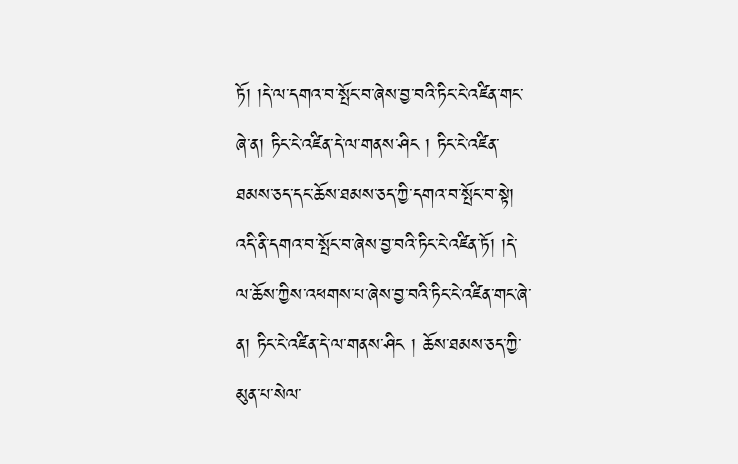ཏོ། །དེ་ལ་དགའ་བ་སྤོང་བ་ཞེས་བྱ་བའི་ཏིང་ངེ་འཛིན་གང་ཞེ་ན། ཏིང་ངེ་འཛིན་དེ་ལ་གནས་ཤིང ། ཏིང་ངེ་འཛིན་ཐམས་ཅད་དང་ཆོས་ཐམས་ཅད་ཀྱི་དགའ་བ་སྤོང་བ་སྟེ། འདི་ནི་དགའ་བ་སྤོང་བ་ཞེས་བྱ་བའི་ཏིང་ངེ་འཛིན་ཏོ། །དེ་ལ་ཆོས་ཀྱིས་འཕགས་པ་ཞེས་བྱ་བའི་ཏིང་ངེ་འཛིན་གང་ཞེ་ན། ཏིང་ངེ་འཛིན་དེ་ལ་གནས་ཤིང ། ཆོས་ཐམས་ཅད་ཀྱི་མུན་པ་སེལ་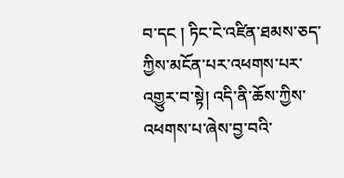བ་དང ། ཏིང་ངེ་འཛིན་ཐམས་ཅད་ཀྱིས་མངོན་པར་འཕགས་པར་འགྱུར་བ་སྟེ། འདི་ནི་ཆོས་ཀྱིས་འཕགས་པ་ཞེས་བྱ་བའི་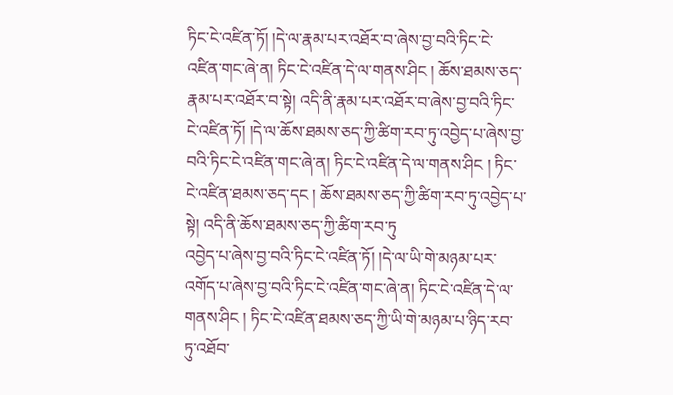ཏིང་ངེ་འཛིན་ཏོ། །དེ་ལ་རྣམ་པར་འཐོར་བ་ཞེས་བྱ་བའི་ཏིང་ངེ་འཛིན་གང་ཞེ་ན། ཏིང་ངེ་འཛིན་དེ་ལ་གནས་ཤིང ། ཆོས་ཐམས་ཅད་རྣམ་པར་འཐོར་བ་སྟེ། འདི་ནི་རྣམ་པར་འཐོར་བ་ཞེས་བྱ་བའི་ཏིང་ངེ་འཛིན་ཏོ། །དེ་ལ་ཆོས་ཐམས་ཅད་ཀྱི་ཚིག་རབ་ཏུ་འབྱེད་པ་ཞེས་བྱ་བའི་ཏིང་ངེ་འཛིན་གང་ཞེ་ན། ཏིང་ངེ་འཛིན་དེ་ལ་གནས་ཤིང ། ཏིང་ངེ་འཛིན་ཐམས་ཅད་དང ། ཆོས་ཐམས་ཅད་ཀྱི་ཚིག་རབ་ཏུ་འབྱེད་པ་སྟེ། འདི་ནི་ཆོས་ཐམས་ཅད་ཀྱི་ཚིག་རབ་ཏུ
འབྱེད་པ་ཞེས་བྱ་བའི་ཏིང་ངེ་འཛིན་ཏོ། །དེ་ལ་ཡི་གེ་མཉམ་པར་འགོད་པ་ཞེས་བྱ་བའི་ཏིང་ངེ་འཛིན་གང་ཞེ་ན། ཏིང་ངེ་འཛིན་དེ་ལ་གནས་ཤིང ། ཏིང་ངེ་འཛིན་ཐམས་ཅད་ཀྱི་ཡི་གེ་མཉམ་པ་ཉིད་རབ་ཏུ་འཐོབ་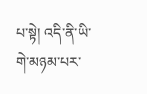པ་སྟེ། འདི་ནི་ཡི་གེ་མཉམ་པར་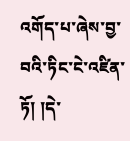འགོད་པ་ཞེས་བྱ་བའི་ཏིང་ངེ་འཛིན་ཏོ། །དེ་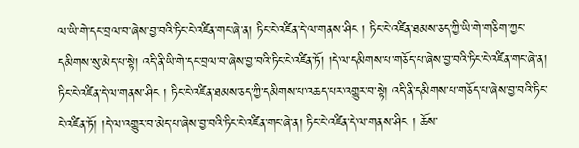ལ་ཡི་གེ་དང་བྲལ་བ་ཞེས་བྱ་བའི་ཏིང་ངེ་འཛིན་གང་ཞེ་ན། ཏིང་ངེ་འཛིན་དེ་ལ་གནས་ཤིང ། ཏིང་ངེ་འཛིན་ཐམས་ཅད་ཀྱི་ཡི་གེ་གཅིག་ཀྱང་དམིགས་སུ་མེད་པ་སྟེ། འདི་ནི་ཡི་གེ་དང་བྲལ་བ་ཞེས་བྱ་བའི་ཏིང་ངེ་འཛིན་ཏོ། །དེ་ལ་དམིགས་པ་གཅོད་པ་ཞེས་བྱ་བའི་ཏིང་ངེ་འཛིན་གང་ཞེ་ན། ཏིང་ངེ་འཛིན་དེ་ལ་གནས་ཤིང ། ཏིང་ངེ་འཛིན་ཐམས་ཅད་ཀྱི་དམིགས་པ་འཆད་པར་འགྱུར་བ་སྟེ། འདི་ནི་དམིགས་པ་གཅོད་པ་ཞེས་བྱ་བའི་ཏིང་ངེ་འཛིན་ཏོ། །དེ་ལ་འགྱུར་བ་མེད་པ་ཞེས་བྱ་བའི་ཏིང་ངེ་འཛིན་གང་ཞེ་ན། ཏིང་ངེ་འཛིན་དེ་ལ་གནས་ཤིང ། ཆོས་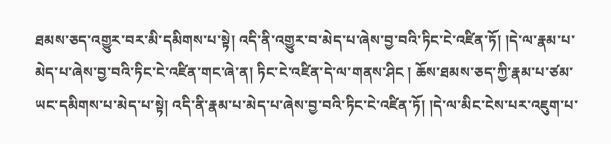ཐམས་ཅད་འགྱུར་བར་མི་དམིགས་པ་སྟེ། འདི་ནི་འགྱུར་བ་མེད་པ་ཞེས་བྱ་བའི་ཏིང་ངེ་འཛིན་ཏོ། །དེ་ལ་རྣམ་པ་མེད་པ་ཞེས་བྱ་བའི་ཏིང་ངེ་འཛིན་གང་ཞེ་ན། ཏིང་ངེ་འཛིན་དེ་ལ་གནས་ཤིང ། ཆོས་ཐམས་ཅད་ཀྱི་རྣམ་པ་ཙམ་ཡང་དམིགས་པ་མེད་པ་སྟེ། འདི་ནི་རྣམ་པ་མེད་པ་ཞེས་བྱ་བའི་ཏིང་ངེ་འཛིན་ཏོ། །དེ་ལ་མིང་ངེས་པར་འཇུག་པ་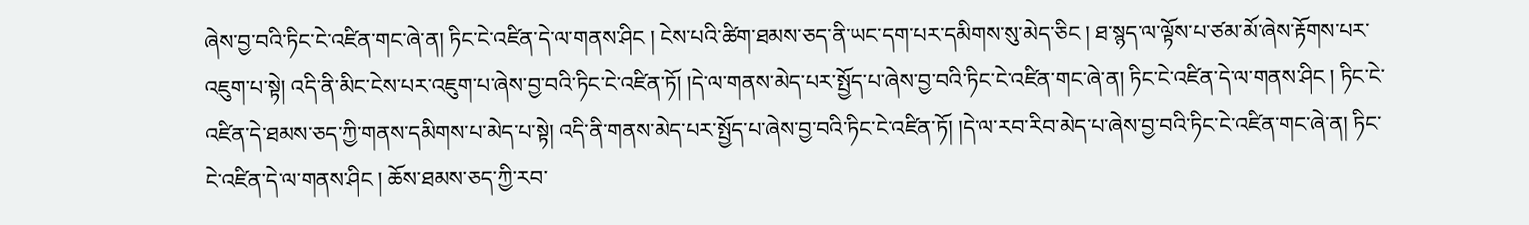ཞེས་བྱ་བའི་ཏིང་ངེ་འཛིན་གང་ཞེ་ན། ཏིང་ངེ་འཛིན་དེ་ལ་གནས་ཤིང ། ངེས་པའི་ཚིག་ཐམས་ཅད་ནི་ཡང་དག་པར་དམིགས་སུ་མེད་ཅིང ། ཐ་སྙད་ལ་ལྟོས་པ་ཙམ་མོ་ཞེས་རྟོགས་པར་འཇུག་པ་སྟེ། འདི་ནི་མིང་ངེས་པར་འཇུག་པ་ཞེས་བྱ་བའི་ཏིང་ངེ་འཛིན་ཏོ། །དེ་ལ་གནས་མེད་པར་སྤྱོད་པ་ཞེས་བྱ་བའི་ཏིང་ངེ་འཛིན་གང་ཞེ་ན། ཏིང་ངེ་འཛིན་དེ་ལ་གནས་ཤིང ། ཏིང་ངེ་འཛིན་དེ་ཐམས་ཅད་ཀྱི་གནས་དམིགས་པ་མེད་པ་སྟེ། འདི་ནི་གནས་མེད་པར་སྤྱོད་པ་ཞེས་བྱ་བའི་ཏིང་ངེ་འཛིན་ཏོ། །དེ་ལ་རབ་རིབ་མེད་པ་ཞེས་བྱ་བའི་ཏིང་ངེ་འཛིན་གང་ཞེ་ན། ཏིང་ངེ་འཛིན་དེ་ལ་གནས་ཤིང ། ཆོས་ཐམས་ཅད་ཀྱི་རབ་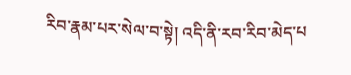རིབ་རྣམ་པར་སེལ་བ་སྟེ། འདི་ནི་རབ་རིབ་མེད་པ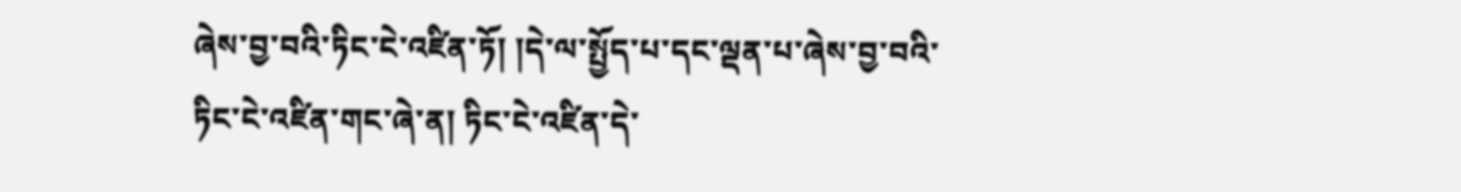ཞེས་བྱ་བའི་ཏིང་ངེ་འཛིན་ཏོ། །དེ་ལ་སྤྱོད་པ་དང་ལྡན་པ་ཞེས་བྱ་བའི་ཏིང་ངེ་འཛིན་གང་ཞེ་ན། ཏིང་ངེ་འཛིན་དེ་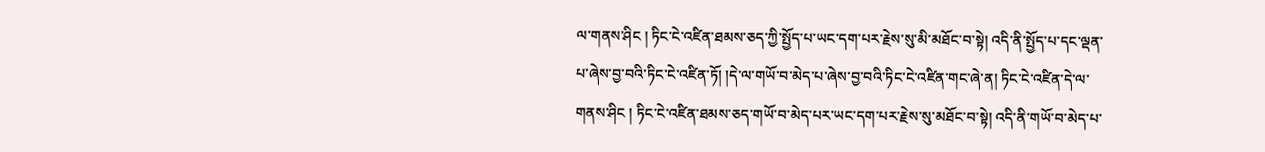ལ་གནས་ཤིང ། ཏིང་ངེ་འཛིན་ཐམས་ཅད་ཀྱི་སྤྱོད་པ་ཡང་དག་པར་རྗེས་སུ་མི་མཐོང་བ་སྟེ། འདི་ནི་སྤྱོད་པ་དང་ལྡན་པ་ཞེས་བྱ་བའི་ཏིང་ངེ་འཛིན་ཏོ། །དེ་ལ་གཡོ་བ་མེད་པ་ཞེས་བྱ་བའི་ཏིང་ངེ་འཛིན་གང་ཞེ་ན། ཏིང་ངེ་འཛིན་དེ་ལ་གནས་ཤིང ། ཏིང་ངེ་འཛིན་ཐམས་ཅད་གཡོ་བ་མེད་པར་ཡང་དག་པར་རྗེས་སུ་མཐོང་བ་སྟེ། འདི་ནི་གཡོ་བ་མེད་པ་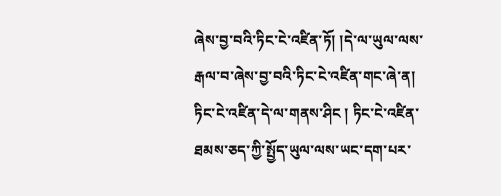ཞེས་བྱ་བའི་ཏིང་ངེ་འཛིན་ཏོ། །དེ་ལ་ཡུལ་ལས་རྒལ་བ་ཞེས་བྱ་བའི་ཏིང་ངེ་འཛིན་གང་ཞེ་ན། ཏིང་ངེ་འཛིན་དེ་ལ་གནས་ཤིང ། ཏིང་ངེ་འཛིན་ཐམས་ཅད་ཀྱི་སྤྱོད་ཡུལ་ལས་ཡང་དག་པར་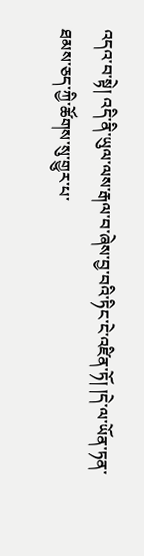འདའ་བ་སྟེ། འདི་ནི་ཡུལ་ལས་རྒལ་བ་ཞེས་བྱ་བའི་ཏིང་ངེ་འཛིན་ཏོ། །དེ་ལ་ཡོན་ཏན་ཐམས་ཅད་ཀྱི་ཚོགས་སུ་གྱུར་པ་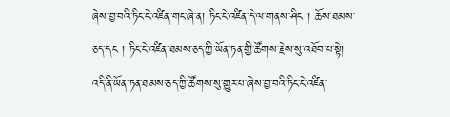ཞེས་བྱ་བའི་ཏིང་ངེ་འཛིན་གང་ཞེ་ན། ཏིང་ངེ་འཛིན་དེ་ལ་གནས་ཤིང ། ཆོས་ཐམས་ཅད་དང ། ཏིང་ངེ་འཛིན་ཐམས་ཅད་ཀྱི་ཡོན་ཏན་གྱི་ཚོགས་རྗེས་སུ་འཐོབ་པ་སྟེ། འདི་ནི་ཡོན་ཏན་ཐམས་ཅད་ཀྱི་ཚོགས་སུ་གྱུར་པ་ཞེས་བྱ་བའི་ཏིང་ངེ་འཛིན་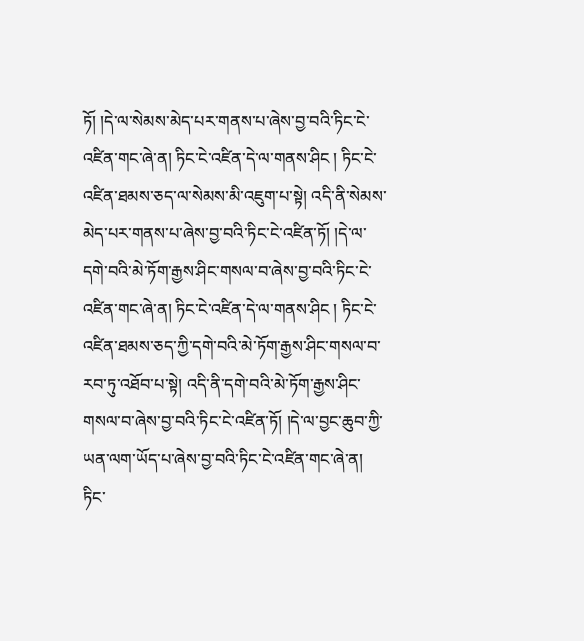ཏོ། །དེ་ལ་སེམས་མེད་པར་གནས་པ་ཞེས་བྱ་བའི་ཏིང་ངེ་འཛིན་གང་ཞེ་ན། ཏིང་ངེ་འཛིན་དེ་ལ་གནས་ཤིང ། ཏིང་ངེ་འཛིན་ཐམས་ཅད་ལ་སེམས་མི་འཇུག་པ་སྟེ། འདི་ནི་སེམས་མེད་པར་གནས་པ་ཞེས་བྱ་བའི་ཏིང་ངེ་འཛིན་ཏོ། །དེ་ལ་དགེ་བའི་མེ་ཏོག་རྒྱས་ཤིང་གསལ་བ་ཞེས་བྱ་བའི་ཏིང་ངེ་འཛིན་གང་ཞེ་ན། ཏིང་ངེ་འཛིན་དེ་ལ་གནས་ཤིང ། ཏིང་ངེ་འཛིན་ཐམས་ཅད་ཀྱི་དགེ་བའི་མེ་ཏོག་རྒྱས་ཤིང་གསལ་བ་རབ་ཏུ་འཐོབ་པ་སྟེ། འདི་ནི་དགེ་བའི་མེ་ཏོག་རྒྱས་ཤིང་གསལ་བ་ཞེས་བྱ་བའི་ཏིང་ངེ་འཛིན་ཏོ། །དེ་ལ་བྱང་ཆུབ་ཀྱི་ཡན་ལག་ཡོད་པ་ཞེས་བྱ་བའི་ཏིང་ངེ་འཛིན་གང་ཞེ་ན། ཏིང་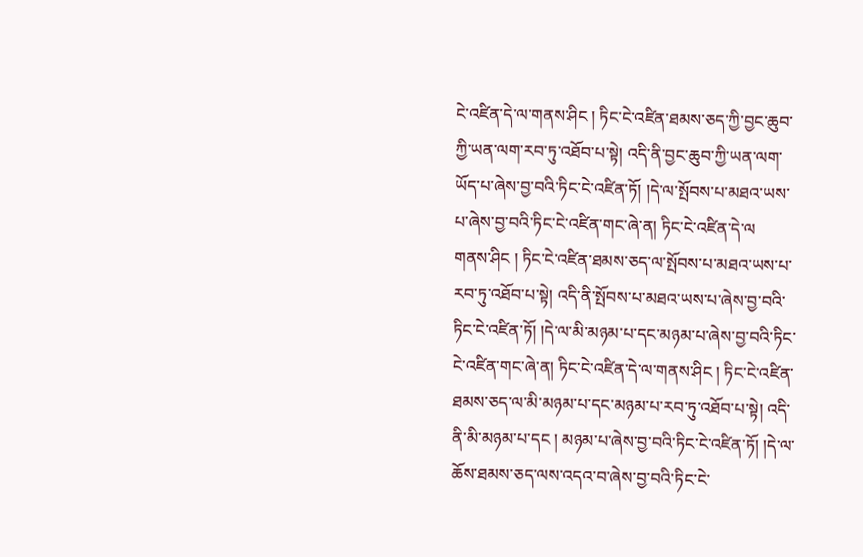ངེ་འཛིན་དེ་ལ་གནས་ཤིང ། ཏིང་ངེ་འཛིན་ཐམས་ཅད་ཀྱི་བྱང་ཆུབ་ཀྱི་ཡན་ལག་རབ་ཏུ་འཐོབ་པ་སྟེ། འདི་ནི་བྱང་ཆུབ་ཀྱི་ཡན་ལག་ཡོད་པ་ཞེས་བྱ་བའི་ཏིང་ངེ་འཛིན་ཏོ། །དེ་ལ་སྤོབས་པ་མཐའ་ཡས་པ་ཞེས་བྱ་བའི་ཏིང་ངེ་འཛིན་གང་ཞེ་ན། ཏིང་ངེ་འཛིན་དེ་ལ
གནས་ཤིང ། ཏིང་ངེ་འཛིན་ཐམས་ཅད་ལ་སྤོབས་པ་མཐའ་ཡས་པ་རབ་ཏུ་འཐོབ་པ་སྟེ། འདི་ནི་སྤོབས་པ་མཐའ་ཡས་པ་ཞེས་བྱ་བའི་ཏིང་ངེ་འཛིན་ཏོ། །དེ་ལ་མི་མཉམ་པ་དང་མཉམ་པ་ཞེས་བྱ་བའི་ཏིང་ངེ་འཛིན་གང་ཞེ་ན། ཏིང་ངེ་འཛིན་དེ་ལ་གནས་ཤིང ། ཏིང་ངེ་འཛིན་ཐམས་ཅད་ལ་མི་མཉམ་པ་དང་མཉམ་པ་རབ་ཏུ་འཐོབ་པ་སྟེ། འདི་ནི་མི་མཉམ་པ་དང ། མཉམ་པ་ཞེས་བྱ་བའི་ཏིང་ངེ་འཛིན་ཏོ། །དེ་ལ་ཆོས་ཐམས་ཅད་ལས་འདའ་བ་ཞེས་བྱ་བའི་ཏིང་ངེ་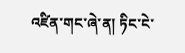འཛིན་གང་ཞེ་ན། ཏིང་ངེ་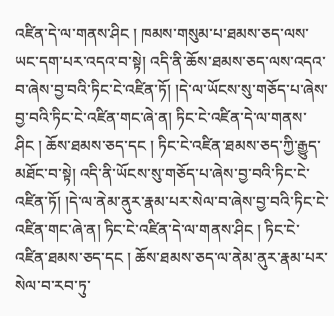འཛིན་དེ་ལ་གནས་ཤིང ། ཁམས་གསུམ་པ་ཐམས་ཅད་ལས་ཡང་དག་པར་འདའ་བ་སྟེ། འདི་ནི་ཆོས་ཐམས་ཅད་ལས་འདའ་བ་ཞེས་བྱ་བའི་ཏིང་ངེ་འཛིན་ཏོ། །དེ་ལ་ཡོངས་སུ་གཅོད་པ་ཞེས་བྱ་བའི་ཏིང་ངེ་འཛིན་གང་ཞེ་ན། ཏིང་ངེ་འཛིན་དེ་ལ་གནས་ཤིང ། ཆོས་ཐམས་ཅད་དང ། ཏིང་ངེ་འཛིན་ཐམས་ཅད་ཀྱི་རྒྱུད་མཐོང་བ་སྟེ། འདི་ནི་ཡོངས་སུ་གཅོད་པ་ཞེས་བྱ་བའི་ཏིང་ངེ་འཛིན་ཏོ། །དེ་ལ་ནེམ་ནུར་རྣམ་པར་སེལ་བ་ཞེས་བྱ་བའི་ཏིང་ངེ་འཛིན་གང་ཞེ་ན། ཏིང་ངེ་འཛིན་དེ་ལ་གནས་ཤིང ། ཏིང་ངེ་འཛིན་ཐམས་ཅད་དང ། ཆོས་ཐམས་ཅད་ལ་ནེམ་ནུར་རྣམ་པར་སེལ་བ་རབ་ཏུ་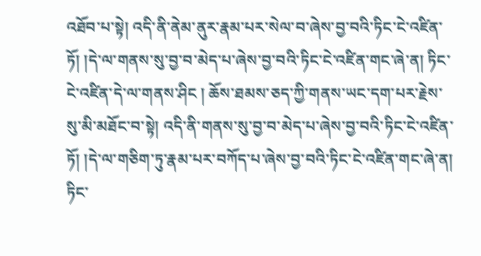འཐོབ་པ་སྟེ། འདི་ནི་ནེམ་ནུར་རྣམ་པར་སེལ་བ་ཞེས་བྱ་བའི་ཏིང་ངེ་འཛིན་ཏོ། །དེ་ལ་གནས་སུ་བྱ་བ་མེད་པ་ཞེས་བྱ་བའི་ཏིང་ངེ་འཛིན་གང་ཞེ་ན། ཏིང་ངེ་འཛིན་དེ་ལ་གནས་ཤིང ། ཆོས་ཐམས་ཅད་ཀྱི་གནས་ཡང་དག་པར་རྗེས་སུ་མི་མཐོང་བ་སྟེ། འདི་ནི་གནས་སུ་བྱ་བ་མེད་པ་ཞེས་བྱ་བའི་ཏིང་ངེ་འཛིན་ཏོ། །དེ་ལ་གཅིག་ཏུ་རྣམ་པར་བཀོད་པ་ཞེས་བྱ་བའི་ཏིང་ངེ་འཛིན་གང་ཞེ་ན། ཏིང་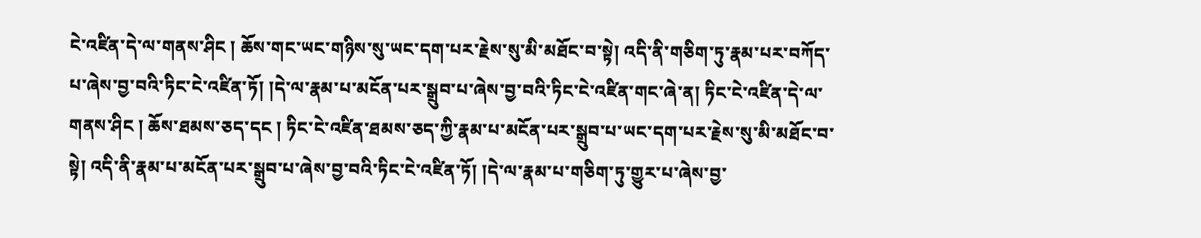ངེ་འཛིན་དེ་ལ་གནས་ཤིང ། ཆོས་གང་ཡང་གཉིས་སུ་ཡང་དག་པར་རྗེས་སུ་མི་མཐོང་བ་སྟེ། འདི་ནི་གཅིག་ཏུ་རྣམ་པར་བཀོད་པ་ཞེས་བྱ་བའི་ཏིང་ངེ་འཛིན་ཏོ། །དེ་ལ་རྣམ་པ་མངོན་པར་སྒྲུབ་པ་ཞེས་བྱ་བའི་ཏིང་ངེ་འཛིན་གང་ཞེ་ན། ཏིང་ངེ་འཛིན་དེ་ལ་གནས་ཤིང ། ཆོས་ཐམས་ཅད་དང ། ཏིང་ངེ་འཛིན་ཐམས་ཅད་ཀྱི་རྣམ་པ་མངོན་པར་སྒྲུབ་པ་ཡང་དག་པར་རྗེས་སུ་མི་མཐོང་བ་སྟེ། འདི་ནི་རྣམ་པ་མངོན་པར་སྒྲུབ་པ་ཞེས་བྱ་བའི་ཏིང་ངེ་འཛིན་ཏོ། །དེ་ལ་རྣམ་པ་གཅིག་ཏུ་གྱུར་པ་ཞེས་བྱ་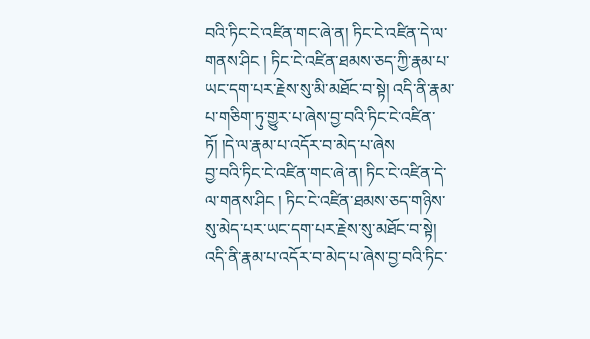བའི་ཏིང་ངེ་འཛིན་གང་ཞེ་ན། ཏིང་ངེ་འཛིན་དེ་ལ་གནས་ཤིང ། ཏིང་ངེ་འཛིན་ཐམས་ཅད་ཀྱི་རྣམ་པ་ཡང་དག་པར་རྗེས་སུ་མི་མཐོང་བ་སྟེ། འདི་ནི་རྣམ་པ་གཅིག་ཏུ་གྱུར་པ་ཞེས་བྱ་བའི་ཏིང་ངེ་འཛིན་ཏོ། །དེ་ལ་རྣམ་པ་འདོར་བ་མེད་པ་ཞེས
བྱ་བའི་ཏིང་ངེ་འཛིན་གང་ཞེ་ན། ཏིང་ངེ་འཛིན་དེ་ལ་གནས་ཤིང ། ཏིང་ངེ་འཛིན་ཐམས་ཅད་གཉིས་སུ་མེད་པར་ཡང་དག་པར་རྗེས་སུ་མཐོང་བ་སྟེ། འདི་ནི་རྣམ་པ་འདོར་བ་མེད་པ་ཞེས་བྱ་བའི་ཏིང་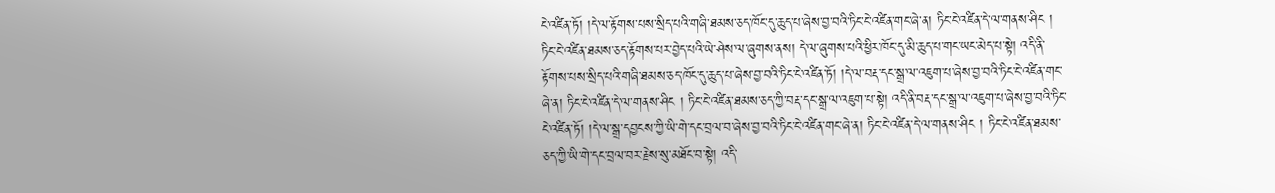ངེ་འཛིན་ཏོ། །དེ་ལ་རྟོགས་པས་སྲིད་པའི་གཞི་ཐམས་ཅད་ཁོང་དུ་ཆུད་པ་ཞེས་བྱ་བའི་ཏིང་ངེ་འཛིན་གང་ཞེ་ན། ཏིང་ངེ་འཛིན་དེ་ལ་གནས་ཤིང ། ཏིང་ངེ་འཛིན་ཐམས་ཅད་རྟོགས་པར་བྱེད་པའི་ཡེ་ཤེས་ལ་ཞུགས་ནས། དེ་ལ་ཞུགས་པའི་ཕྱིར་ཁོང་དུ་མི་ཆུད་པ་གང་ཡང་མེད་པ་སྟེ། འདི་ནི་རྟོགས་པས་སྲིད་པའི་གཞི་ཐམས་ཅད་ཁོང་དུ་ཆུད་པ་ཞེས་བྱ་བའི་ཏིང་ངེ་འཛིན་ཏོ། །དེ་ལ་བརྡ་དང་སྒྲ་ལ་འཇུག་པ་ཞེས་བྱ་བའི་ཏིང་ངེ་འཛིན་གང་ཞེ་ན། ཏིང་ངེ་འཛིན་དེ་ལ་གནས་ཤིང ། ཏིང་ངེ་འཛིན་ཐམས་ཅད་ཀྱི་བརྡ་དང་སྒྲ་ལ་འཇུག་པ་སྟེ། འདི་ནི་བརྡ་དང་སྒྲ་ལ་འཇུག་པ་ཞེས་བྱ་བའི་ཏིང་ངེ་འཛིན་ཏོ། །དེ་ལ་སྒྲ་དབྱངས་ཀྱི་ཡི་གེ་དང་བྲལ་བ་ཞེས་བྱ་བའི་ཏིང་ངེ་འཛིན་གང་ཞེ་ན། ཏིང་ངེ་འཛིན་དེ་ལ་གནས་ཤིང ། ཏིང་ངེ་འཛིན་ཐམས་ཅད་ཀྱི་ཡི་གེ་དང་བྲལ་བར་རྗེས་སུ་མཐོང་བ་སྟེ། འདི་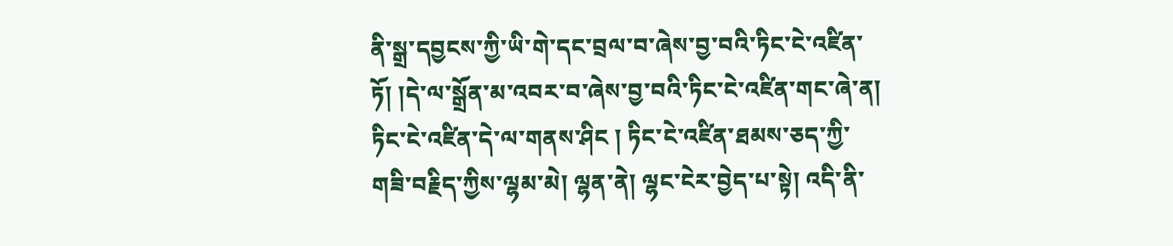ནི་སྒྲ་དབྱངས་ཀྱི་ཡི་གེ་དང་བྲལ་བ་ཞེས་བྱ་བའི་ཏིང་ངེ་འཛིན་ཏོ། །དེ་ལ་སྒྲོན་མ་འབར་བ་ཞེས་བྱ་བའི་ཏིང་ངེ་འཛིན་གང་ཞེ་ན། ཏིང་ངེ་འཛིན་དེ་ལ་གནས་ཤིང ། ཏིང་ངེ་འཛིན་ཐམས་ཅད་ཀྱི་གཟི་བརྗིད་ཀྱིས་ལྷམ་མེ། ལྷན་ནེ། ལྷང་ངེར་བྱེད་པ་སྟེ། འདི་ནི་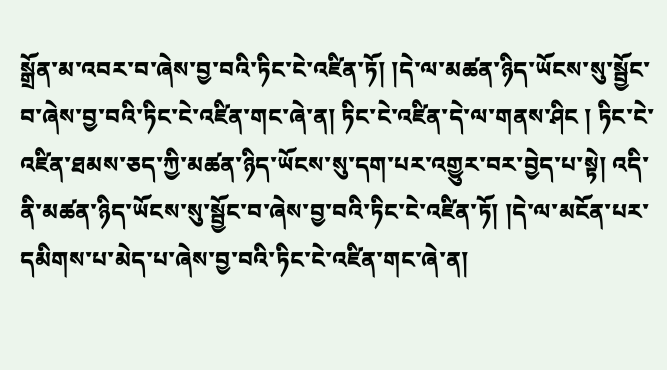སྒྲོན་མ་འབར་བ་ཞེས་བྱ་བའི་ཏིང་ངེ་འཛིན་ཏོ། །དེ་ལ་མཚན་ཉིད་ཡོངས་སུ་སྦྱོང་བ་ཞེས་བྱ་བའི་ཏིང་ངེ་འཛིན་གང་ཞེ་ན། ཏིང་ངེ་འཛིན་དེ་ལ་གནས་ཤིང ། ཏིང་ངེ་འཛིན་ཐམས་ཅད་ཀྱི་མཚན་ཉིད་ཡོངས་སུ་དག་པར་འགྱུར་བར་བྱེད་པ་སྟེ། འདི་ནི་མཚན་ཉིད་ཡོངས་སུ་སྦྱོང་བ་ཞེས་བྱ་བའི་ཏིང་ངེ་འཛིན་ཏོ། །དེ་ལ་མངོན་པར་དམིགས་པ་མེད་པ་ཞེས་བྱ་བའི་ཏིང་ངེ་འཛིན་གང་ཞེ་ན།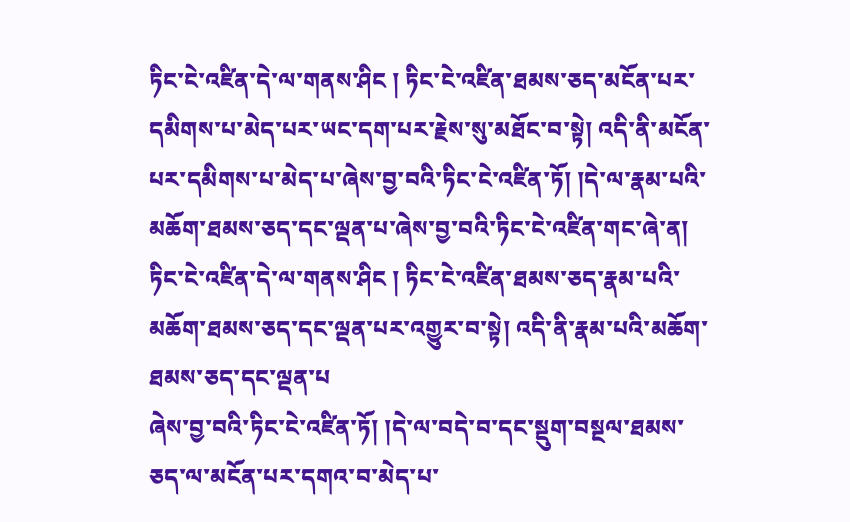ཏིང་ངེ་འཛིན་དེ་ལ་གནས་ཤིང ། ཏིང་ངེ་འཛིན་ཐམས་ཅད་མངོན་པར་དམིགས་པ་མེད་པར་ཡང་དག་པར་རྗེས་སུ་མཐོང་བ་སྟེ། འདི་ནི་མངོན་པར་དམིགས་པ་མེད་པ་ཞེས་བྱ་བའི་ཏིང་ངེ་འཛིན་ཏོ། །དེ་ལ་རྣམ་པའི་མཆོག་ཐམས་ཅད་དང་ལྡན་པ་ཞེས་བྱ་བའི་ཏིང་ངེ་འཛིན་གང་ཞེ་ན། ཏིང་ངེ་འཛིན་དེ་ལ་གནས་ཤིང ། ཏིང་ངེ་འཛིན་ཐམས་ཅད་རྣམ་པའི་མཆོག་ཐམས་ཅད་དང་ལྡན་པར་འགྱུར་བ་སྟེ། འདི་ནི་རྣམ་པའི་མཆོག་ཐམས་ཅད་དང་ལྡན་པ
ཞེས་བྱ་བའི་ཏིང་ངེ་འཛིན་ཏོ། །དེ་ལ་བདེ་བ་དང་སྡུག་བསྔལ་ཐམས་ཅད་ལ་མངོན་པར་དགའ་བ་མེད་པ་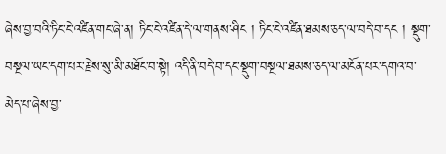ཞེས་བྱ་བའི་ཏིང་ངེ་འཛིན་གང་ཞེ་ན། ཏིང་ངེ་འཛིན་དེ་ལ་གནས་ཤིང ། ཏིང་ངེ་འཛིན་ཐམས་ཅད་ལ་བདེ་བ་དང ། སྡུག་བསྔལ་ཡང་དག་པར་རྗེས་སུ་མི་མཐོང་བ་སྟེ། འདི་ནི་བདེ་བ་དང་སྡུག་བསྔལ་ཐམས་ཅད་ལ་མངོན་པར་དགའ་བ་མེད་པ་ཞེས་བྱ་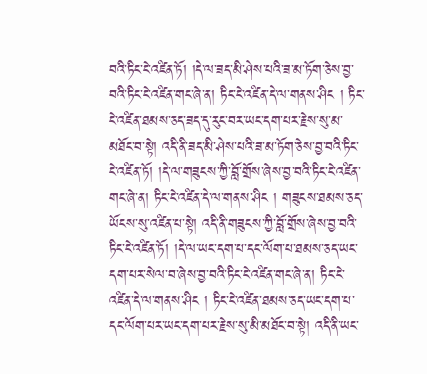བའི་ཏིང་ངེ་འཛིན་ཏོ། །དེ་ལ་ཟད་མི་ཤེས་པའི་ཟ་མ་ཏོག་ཅེས་བྱ་བའི་ཏིང་ངེ་འཛིན་གང་ཞེ་ན། ཏིང་ངེ་འཛིན་དེ་ལ་གནས་ཤིང ། ཏིང་ངེ་འཛིན་ཐམས་ཅད་ཟད་དུ་རུང་བར་ཡང་དག་པར་རྗེས་སུ་མ་མཐོང་བ་སྟེ། འདི་ནི་ཟད་མི་ཤེས་པའི་ཟ་མ་ཏོག་ཅེས་བྱ་བའི་ཏིང་ངེ་འཛིན་ཏོ། །དེ་ལ་གཟུངས་ཀྱི་བློ་གྲོས་ཞེས་བྱ་བའི་ཏིང་ངེ་འཛིན་གང་ཞེ་ན། ཏིང་ངེ་འཛིན་དེ་ལ་གནས་ཤིང ། གཟུངས་ཐམས་ཅད་ཡོངས་སུ་འཛིན་པ་སྟེ། འདི་ནི་གཟུངས་ཀྱི་བློ་གྲོས་ཞེས་བྱ་བའི་ཏིང་ངེ་འཛིན་ཏོ། །དེ་ལ་ཡང་དག་པ་དང་ལོག་པ་ཐམས་ཅད་ཡང་དག་པར་སེལ་བ་ཞེས་བྱ་བའི་ཏིང་ངེ་འཛིན་གང་ཞེ་ན། ཏིང་ངེ་འཛིན་དེ་ལ་གནས་ཤིང ། ཏིང་ངེ་འཛིན་ཐམས་ཅད་ཡང་དག་པ་དང་ལོག་པར་ཡང་དག་པར་རྗེས་སུ་མི་མཐོང་བ་སྟེ། འདི་ནི་ཡང་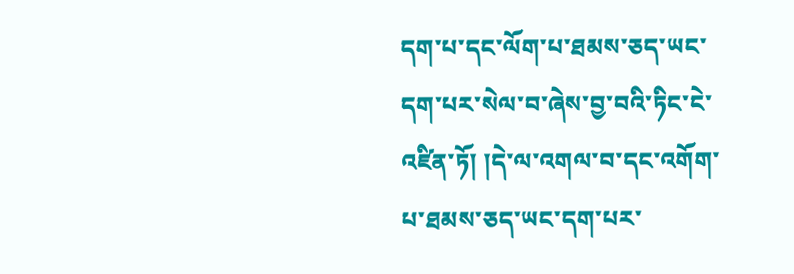དག་པ་དང་ལོག་པ་ཐམས་ཅད་ཡང་དག་པར་སེལ་བ་ཞེས་བྱ་བའི་ཏིང་ངེ་འཛིན་ཏོ། །དེ་ལ་འགལ་བ་དང་འགོག་པ་ཐམས་ཅད་ཡང་དག་པར་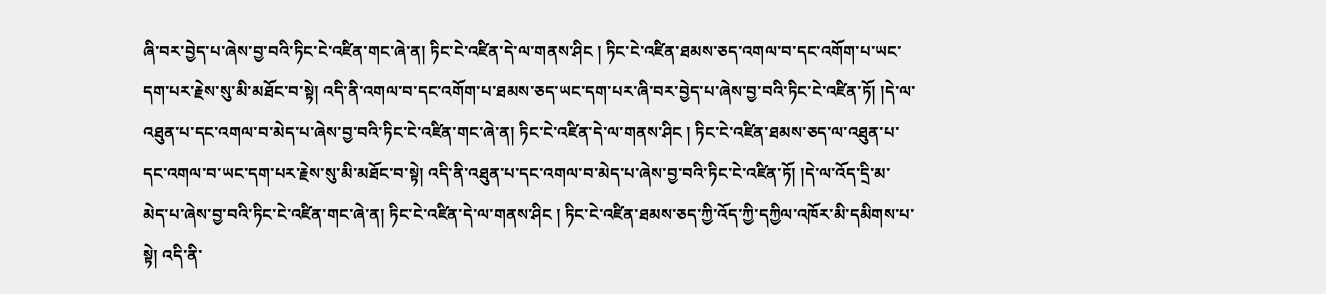ཞི་བར་བྱེད་པ་ཞེས་བྱ་བའི་ཏིང་ངེ་འཛིན་གང་ཞེ་ན། ཏིང་ངེ་འཛིན་དེ་ལ་གནས་ཤིང ། ཏིང་ངེ་འཛིན་ཐམས་ཅད་འགལ་བ་དང་འགོག་པ་ཡང་དག་པར་རྗེས་སུ་མི་མཐོང་བ་སྟེ། འདི་ནི་འགལ་བ་དང་འགོག་པ་ཐམས་ཅད་ཡང་དག་པར་ཞི་བར་བྱེད་པ་ཞེས་བྱ་བའི་ཏིང་ངེ་འཛིན་ཏོ། །དེ་ལ་འཐུན་པ་དང་འགལ་བ་མེད་པ་ཞེས་བྱ་བའི་ཏིང་ངེ་འཛིན་གང་ཞེ་ན། ཏིང་ངེ་འཛིན་དེ་ལ་གནས་ཤིང ། ཏིང་ངེ་འཛིན་ཐམས་ཅད་ལ་འཐུན་པ་དང་འགལ་བ་ཡང་དག་པར་རྗེས་སུ་མི་མཐོང་བ་སྟེ། འདི་ནི་འཐུན་པ་དང་འགལ་བ་མེད་པ་ཞེས་བྱ་བའི་ཏིང་ངེ་འཛིན་ཏོ། །དེ་ལ་འོད་དྲི་མ་མེད་པ་ཞེས་བྱ་བའི་ཏིང་ངེ་འཛིན་གང་ཞེ་ན། ཏིང་ངེ་འཛིན་དེ་ལ་གནས་ཤིང ། ཏིང་ངེ་འཛིན་ཐམས་ཅད་ཀྱི་འོད་ཀྱི་དཀྱིལ་འཁོར་མི་དམིགས་པ་སྟེ། འདི་ནི་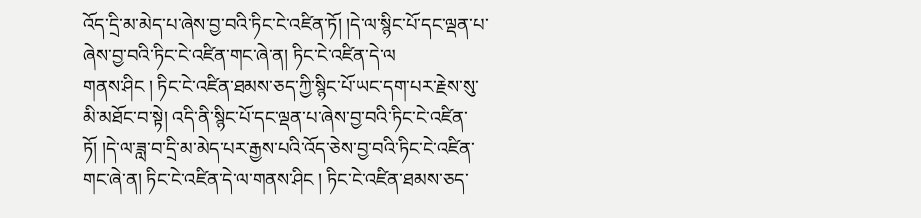འོད་དྲི་མ་མེད་པ་ཞེས་བྱ་བའི་ཏིང་ངེ་འཛིན་ཏོ། །དེ་ལ་སྙིང་པོ་དང་ལྡན་པ་ཞེས་བྱ་བའི་ཏིང་ངེ་འཛིན་གང་ཞེ་ན། ཏིང་ངེ་འཛིན་དེ་ལ
གནས་ཤིང ། ཏིང་ངེ་འཛིན་ཐམས་ཅད་ཀྱི་སྙིང་པོ་ཡང་དག་པར་རྗེས་སུ་མི་མཐོང་བ་སྟེ། འདི་ནི་སྙིང་པོ་དང་ལྡན་པ་ཞེས་བྱ་བའི་ཏིང་ངེ་འཛིན་ཏོ། །དེ་ལ་ཟླ་བ་དྲི་མ་མེད་པར་རྒྱས་པའི་འོད་ཅེས་བྱ་བའི་ཏིང་ངེ་འཛིན་གང་ཞེ་ན། ཏིང་ངེ་འཛིན་དེ་ལ་གནས་ཤིང ། ཏིང་ངེ་འཛིན་ཐམས་ཅད་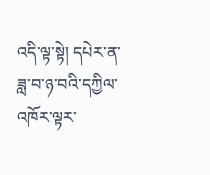འདི་ལྟ་སྟེ། དཔེར་ན་ཟླ་བ་ཉ་བའི་དཀྱིལ་འཁོར་ལྟར་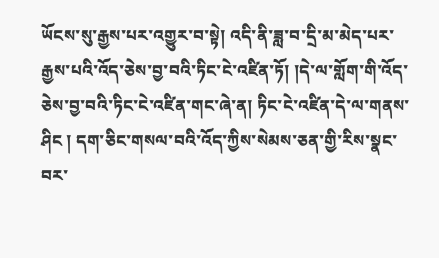ཡོངས་སུ་རྒྱས་པར་འགྱུར་བ་སྟེ། འདི་ནི་ཟླ་བ་དྲི་མ་མེད་པར་རྒྱས་པའི་འོད་ཅེས་བྱ་བའི་ཏིང་ངེ་འཛིན་ཏོ། །དེ་ལ་གློག་གི་འོད་ཅེས་བྱ་བའི་ཏིང་ངེ་འཛིན་གང་ཞེ་ན། ཏིང་ངེ་འཛིན་དེ་ལ་གནས་ཤིང ། དག་ཅིང་གསལ་བའི་འོད་ཀྱིས་སེམས་ཅན་གྱི་རིས་སྣང་བར་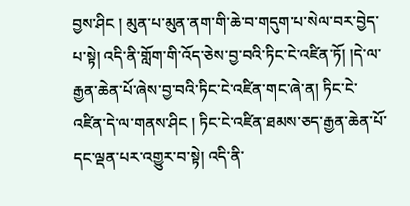བྱས་ཤིང ། མུན་པ་མུན་ནག་གི་ཆེ་བ་གདུག་པ་སེལ་བར་བྱེད་པ་སྟེ། འདི་ནི་གློག་གི་འོད་ཅེས་བྱ་བའི་ཏིང་ངེ་འཛིན་ཏོ། །དེ་ལ་རྒྱན་ཆེན་པོ་ཞེས་བྱ་བའི་ཏིང་ངེ་འཛིན་གང་ཞེ་ན། ཏིང་ངེ་འཛིན་དེ་ལ་གནས་ཤིང ། ཏིང་ངེ་འཛིན་ཐམས་ཅད་རྒྱན་ཆེན་པོ་དང་ལྡན་པར་འགྱུར་བ་སྟེ། འདི་ནི་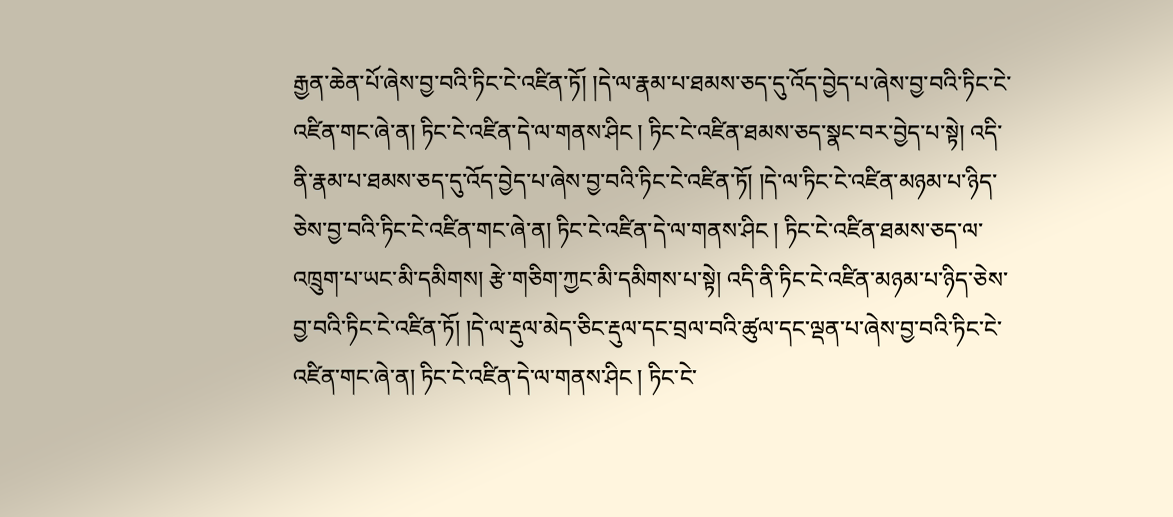རྒྱན་ཆེན་པོ་ཞེས་བྱ་བའི་ཏིང་ངེ་འཛིན་ཏོ། །དེ་ལ་རྣམ་པ་ཐམས་ཅད་དུ་འོད་བྱེད་པ་ཞེས་བྱ་བའི་ཏིང་ངེ་འཛིན་གང་ཞེ་ན། ཏིང་ངེ་འཛིན་དེ་ལ་གནས་ཤིང ། ཏིང་ངེ་འཛིན་ཐམས་ཅད་སྣང་བར་བྱེད་པ་སྟེ། འདི་ནི་རྣམ་པ་ཐམས་ཅད་དུ་འོད་བྱེད་པ་ཞེས་བྱ་བའི་ཏིང་ངེ་འཛིན་ཏོ། །དེ་ལ་ཏིང་ངེ་འཛིན་མཉམ་པ་ཉིད་ཅེས་བྱ་བའི་ཏིང་ངེ་འཛིན་གང་ཞེ་ན། ཏིང་ངེ་འཛིན་དེ་ལ་གནས་ཤིང ། ཏིང་ངེ་འཛིན་ཐམས་ཅད་ལ་འཁྲུག་པ་ཡང་མི་དམིགས། རྩེ་གཅིག་ཀྱང་མི་དམིགས་པ་སྟེ། འདི་ནི་ཏིང་ངེ་འཛིན་མཉམ་པ་ཉིད་ཅེས་བྱ་བའི་ཏིང་ངེ་འཛིན་ཏོ། །དེ་ལ་རྡུལ་མེད་ཅིང་རྡུལ་དང་བྲལ་བའི་ཚུལ་དང་ལྡན་པ་ཞེས་བྱ་བའི་ཏིང་ངེ་འཛིན་གང་ཞེ་ན། ཏིང་ངེ་འཛིན་དེ་ལ་གནས་ཤིང ། ཏིང་ངེ་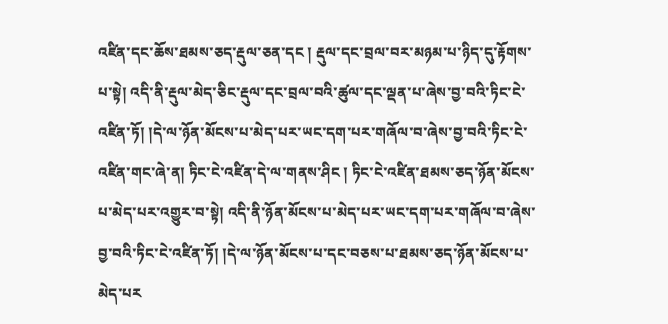འཛིན་དང་ཆོས་ཐམས་ཅད་རྡུལ་ཅན་དང ། རྡུལ་དང་བྲལ་བར་མཉམ་པ་ཉིད་དུ་རྟོགས་པ་སྟེ། འདི་ནི་རྡུལ་མེད་ཅིང་རྡུལ་དང་བྲལ་བའི་ཚུལ་དང་ལྡན་པ་ཞེས་བྱ་བའི་ཏིང་ངེ་འཛིན་ཏོ། །དེ་ལ་ཉོན་མོངས་པ་མེད་པར་ཡང་དག་པར་གཞོལ་བ་ཞེས་བྱ་བའི་ཏིང་ངེ་འཛིན་གང་ཞེ་ན། ཏིང་ངེ་འཛིན་དེ་ལ་གནས་ཤིང ། ཏིང་ངེ་འཛིན་ཐམས་ཅད་ཉོན་མོངས་པ་མེད་པར་འགྱུར་བ་སྟེ། འདི་ནི་ཉོན་མོངས་པ་མེད་པར་ཡང་དག་པར་གཞོལ་བ་ཞེས་བྱ་བའི་ཏིང་ངེ་འཛིན་ཏོ། །དེ་ལ་ཉོན་མོངས་པ་དང་བཅས་པ་ཐམས་ཅད་ཉོན་མོངས་པ་མེད་པར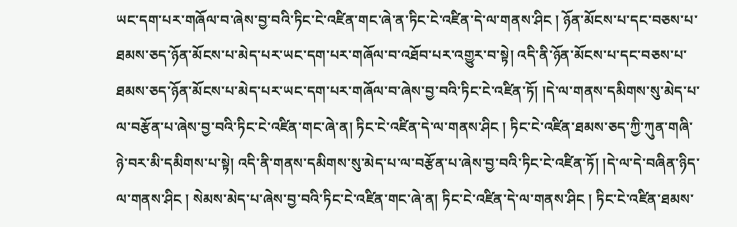ཡང་དག་པར་གཞོལ་བ་ཞེས་བྱ་བའི་ཏིང་ངེ་འཛིན་གང་ཞེ་ན་ཏིང་ངེ་འཛིན་དེ་ལ་གནས་ཤིང ། ཉོན་མོངས་པ་དང་བཅས་པ་ཐམས་ཅད་ཉོན་མོངས་པ་མེད་པར་ཡང་དག་པར་གཞོལ་བ་འཐོབ་པར་འགྱུར་བ་སྟེ། འདི་ནི་ཉོན་མོངས་པ་དང་བཅས་པ་ཐམས་ཅད་ཉོན་མོངས་པ་མེད་པར་ཡང་དག་པར་གཞོལ་བ་ཞེས་བྱ་བའི་ཏིང་ངེ་འཛིན་ཏོ། །དེ་ལ་གནས་དམིགས་སུ་མེད་པ་ལ་བརྩོན་པ་ཞེས་བྱ་བའི་ཏིང་ངེ་འཛིན་གང་ཞེ་ན། ཏིང་ངེ་འཛིན་དེ་ལ་གནས་ཤིང ། ཏིང་ངེ་འཛིན་ཐམས་ཅད་ཀྱི་ཀུན་གཞི་ཉེ་བར་མི་དམིགས་པ་སྟེ། འདི་ནི་གནས་དམིགས་སུ་མེད་པ་ལ་བརྩོན་པ་ཞེས་བྱ་བའི་ཏིང་ངེ་འཛིན་ཏོ། །དེ་ལ་དེ་བཞིན་ཉིད་ལ་གནས་ཤིང ། སེམས་མེད་པ་ཞེས་བྱ་བའི་ཏིང་ངེ་འཛིན་གང་ཞེ་ན། ཏིང་ངེ་འཛིན་དེ་ལ་གནས་ཤིང ། ཏིང་ངེ་འཛིན་ཐམས་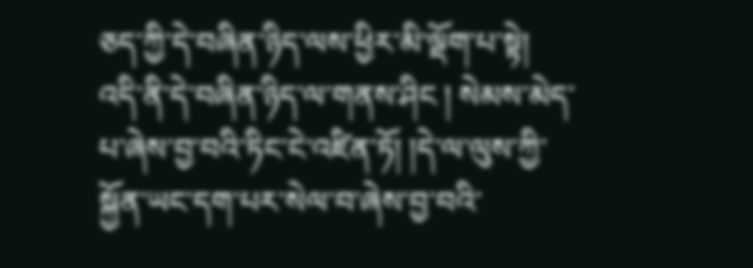ཅད་ཀྱི་དེ་བཞིན་ཉིད་ལས་ཕྱིར་མི་ལྡོག་པ་སྟེ། འདི་ནི་དེ་བཞིན་ཉིད་ལ་གནས་ཤིང ། སེམས་མེད་པ་ཞེས་བྱ་བའི་ཏིང་ངེ་འཛིན་ཏོ། །དེ་ལ་ལུས་ཀྱི་སྐྱོན་ཡང་དག་པར་སེལ་བ་ཞེས་བྱ་བའི་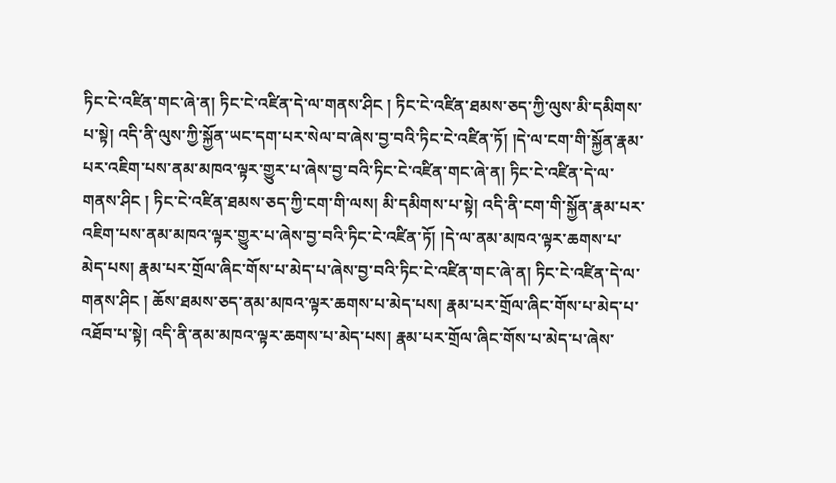ཏིང་ངེ་འཛིན་གང་ཞེ་ན། ཏིང་ངེ་འཛིན་དེ་ལ་གནས་ཤིང ། ཏིང་ངེ་འཛིན་ཐམས་ཅད་ཀྱི་ལུས་མི་དམིགས་པ་སྟེ། འདི་ནི་ལུས་ཀྱི་སྐྱོན་ཡང་དག་པར་སེལ་བ་ཞེས་བྱ་བའི་ཏིང་ངེ་འཛིན་ཏོ། །དེ་ལ་ངག་གི་སྐྱོན་རྣམ་པར་འཇིག་པས་ནམ་མཁའ་ལྟར་གྱུར་པ་ཞེས་བྱ་བའི་ཏིང་ངེ་འཛིན་གང་ཞེ་ན། ཏིང་ངེ་འཛིན་དེ་ལ་གནས་ཤིང ། ཏིང་ངེ་འཛིན་ཐམས་ཅད་ཀྱི་ངག་གི་ལས། མི་དམིགས་པ་སྟེ། འདི་ནི་ངག་གི་སྐྱོན་རྣམ་པར་འཇིག་པས་ནམ་མཁའ་ལྟར་གྱུར་པ་ཞེས་བྱ་བའི་ཏིང་ངེ་འཛིན་ཏོ། །དེ་ལ་ནམ་མཁའ་ལྟར་ཆགས་པ་མེད་པས། རྣམ་པར་གྲོལ་ཞིང་གོས་པ་མེད་པ་ཞེས་བྱ་བའི་ཏིང་ངེ་འཛིན་གང་ཞེ་ན། ཏིང་ངེ་འཛིན་དེ་ལ་གནས་ཤིང ། ཆོས་ཐམས་ཅད་ནམ་མཁའ་ལྟར་ཆགས་པ་མེད་པས། རྣམ་པར་གྲོལ་ཞིང་གོས་པ་མེད་པ་འཐོབ་པ་སྟེ། འདི་ནི་ནམ་མཁའ་ལྟར་ཆགས་པ་མེད་པས། རྣམ་པར་གྲོལ་ཞིང་གོས་པ་མེད་པ་ཞེས་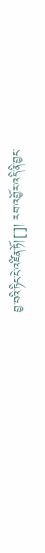བྱ་བའི་ཏིང་ངེ་འཛིན་ཏོ།[་]། རབ་འབྱོར་འདི་ནི་བྱང་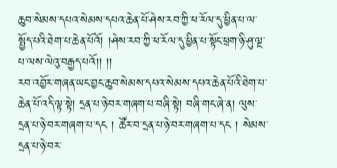ཆུབ་སེམས་དཔའ་སེམས་དཔའ་ཆེན་པོ་ཤེས་རབ་ཀྱི་ཕ་རོལ་དུ་ཕྱིན་པ་ལ་སྤྱོད་པའི་ཐེག་པ་ཆེན་པོའོ། །ཤེས་རབ་ཀྱི་ཕ་རོལ་དུ་ཕྱིན་པ་སྟོང་ཕྲག་ཉི་ཤུ་ལྔ་པ་ལས་ལེའུ་བརྒྱད་པའོ།། །།
རབ་འབྱོར་གཞན་ཡང་བྱང་ཆུབ་སེམས་དཔའ་སེམས་དཔའ་ཆེན་པོའི་ཐེག་པ་ཆེན་པོ་འདི་ལྟ་སྟེ། དྲན་པ་ཉེ་བར་གཞག་པ་བཞི་སྟེ། བཞི་གང་ཞེ་ན། ལུས་དྲན་པ་ཉེ་བར་གཞག་པ་དང ། ཚོར་བ་དྲན་པ་ཉེ་བར་གཞག་པ་དང ། སེམས་དྲན་པ་ཉེ་བར་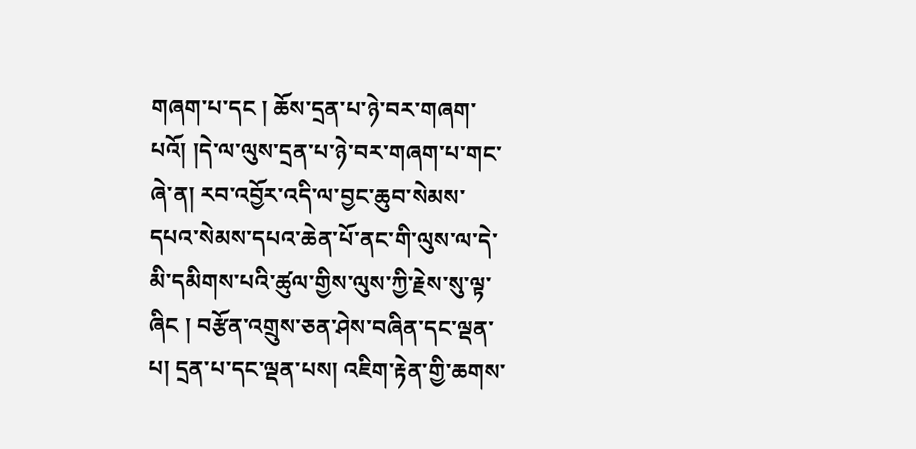གཞག་པ་དང ། ཆོས་དྲན་པ་ཉེ་བར་གཞག་པའོ། །དེ་ལ་ལུས་དྲན་པ་ཉེ་བར་གཞག་པ་གང་ཞེ་ན། རབ་འབྱོར་འདི་ལ་བྱང་ཆུབ་སེམས་དཔའ་སེམས་དཔའ་ཆེན་པོ་ནང་གི་ལུས་ལ་དེ་མི་དམིགས་པའི་ཚུལ་གྱིས་ལུས་ཀྱི་རྗེས་སུ་ལྟ་ཞིང ། བརྩོན་འགྲུས་ཅན་ཤེས་བཞིན་དང་ལྡན་པ། དྲན་པ་དང་ལྡན་པས། འཇིག་རྟེན་གྱི་ཆགས་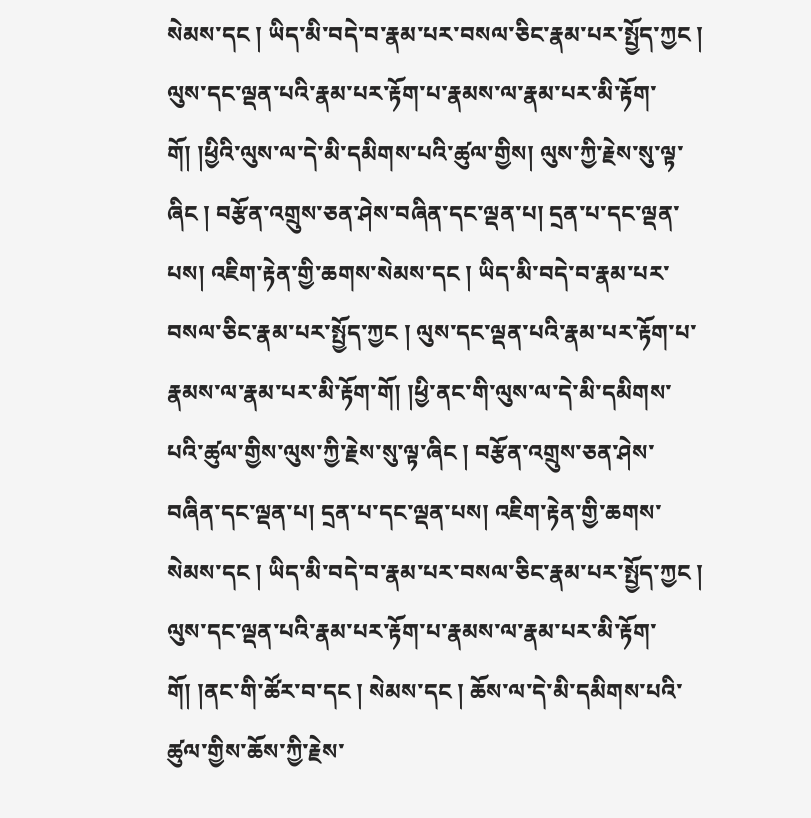སེམས་དང ། ཡིད་མི་བདེ་བ་རྣམ་པར་བསལ་ཅིང་རྣམ་པར་སྤྱོད་ཀྱང ། ལུས་དང་ལྡན་པའི་རྣམ་པར་རྟོག་པ་རྣམས་ལ་རྣམ་པར་མི་རྟོག་གོ། །ཕྱིའི་ལུས་ལ་དེ་མི་དམིགས་པའི་ཚུལ་གྱིས། ལུས་ཀྱི་རྗེས་སུ་ལྟ་ཞིང ། བརྩོན་འགྲུས་ཅན་ཤེས་བཞིན་དང་ལྡན་པ། དྲན་པ་དང་ལྡན་པས། འཇིག་རྟེན་གྱི་ཆགས་སེམས་དང ། ཡིད་མི་བདེ་བ་རྣམ་པར་བསལ་ཅིང་རྣམ་པར་སྤྱོད་ཀྱང ། ལུས་དང་ལྡན་པའི་རྣམ་པར་རྟོག་པ་རྣམས་ལ་རྣམ་པར་མི་རྟོག་གོ། །ཕྱི་ནང་གི་ལུས་ལ་དེ་མི་དམིགས་པའི་ཚུལ་གྱིས་ལུས་ཀྱི་རྗེས་སུ་ལྟ་ཞིང ། བརྩོན་འགྲུས་ཅན་ཤེས་བཞིན་དང་ལྡན་པ། དྲན་པ་དང་ལྡན་པས། འཇིག་རྟེན་གྱི་ཆགས་སེམས་དང ། ཡིད་མི་བདེ་བ་རྣམ་པར་བསལ་ཅིང་རྣམ་པར་སྤྱོད་ཀྱང ། ལུས་དང་ལྡན་པའི་རྣམ་པར་རྟོག་པ་རྣམས་ལ་རྣམ་པར་མི་རྟོག་གོ། །ནང་གི་ཚོར་བ་དང ། སེམས་དང ། ཆོས་ལ་དེ་མི་དམིགས་པའི་ཚུལ་གྱིས་ཆོས་ཀྱི་རྗེས་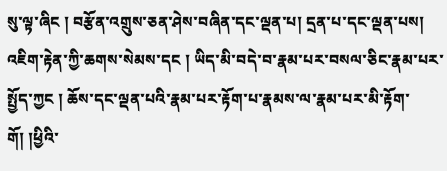སུ་ལྟ་ཞིང ། བརྩོན་འགྲུས་ཅན་ཤེས་བཞིན་དང་ལྡན་པ། དྲན་པ་དང་ལྡན་པས། འཇིག་རྟེན་ཀྱི་ཆགས་སེམས་དང ། ཡིད་མི་བདེ་བ་རྣམ་པར་བསལ་ཅིང་རྣམ་པར་སྤྱོད་ཀྱང ། ཆོས་དང་ལྡན་པའི་རྣམ་པར་རྟོག་པ་རྣམས་ལ་རྣམ་པར་མི་རྟོག་གོ། །ཕྱིའི་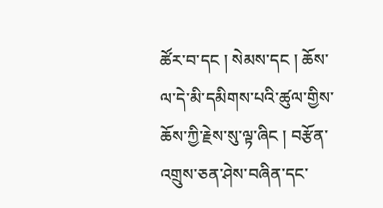ཚོར་བ་དང ། སེམས་དང ། ཆོས་ལ་དེ་མི་དམིགས་པའི་ཚུལ་གྱིས་ཆོས་ཀྱི་རྗེས་སུ་ལྟ་ཞིང ། བརྩོན་འགྲུས་ཅན་ཤེས་བཞིན་དང་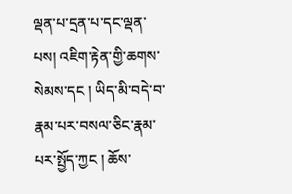ལྡན་པ་དྲན་པ་དང་ལྡན་པས། འཇིག་རྟེན་གྱི་ཆགས་སེམས་དང ། ཡིད་མི་བདེ་བ་རྣམ་པར་བསལ་ཅིང་རྣམ་པར་སྤྱོད་ཀྱང ། ཆོས་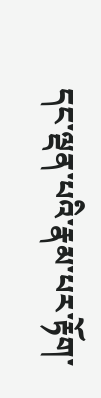དང་ལྡན་པའི་རྣམ་པར་རྟོག་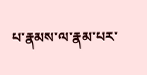པ་རྣམས་ལ་རྣམ་པར་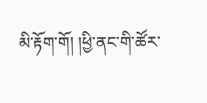མི་རྟོག་གོ། །ཕྱི་ནང་གི་ཚོར་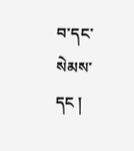བ་དང་སེམས་དང །